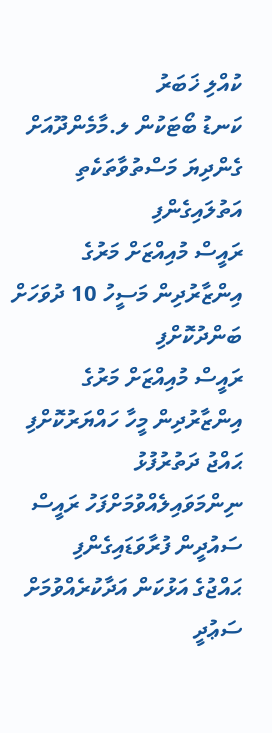ކުއްލި ޚަބަރު
ކަނޑު ބޯޓަކުން ލ.މާމެންދޫއަށް ގެންދިޔަ މަސްތުވާތަކެތި އަތުލައިގެންފި
ރައީސް މުއިއްޒަށް މަރުގެ އިންޒާރުދިން މަސީހު 10 ދުވަހަށް ބަންދުކޮށްފި
ރައީސް މުއިއްޒަށް މަރުގެ އިންޒާރުދިން މީހާ ހައްޔަރުކޮށްފި
ޙައްޖު ދަތުރުފުޅު ނިންމަވައިލެއްވުމަށްފަހު ރައީސް ސައުދީން ފުރާވަޑައިގެންފި
ޙައްޖުގެ އަޅުކަން އަދާކުރެއްވުމަށް ސަޢުދީ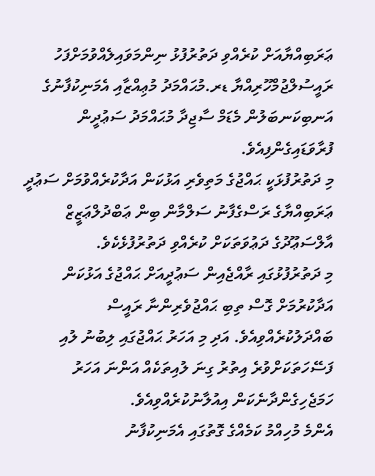ޢަރަބިއްޔާއަށް ކުރެއްވި ދަތުރުފުޅު ނިންމަވައިލެއްވުމަށްފަހު ރައީސުލްޖުމްހޫރިއްޔާ ޑރ.މުޙައްމަދު މުޢިއްޒާއި އެމަނިކުފާނުގެ އަނބިކަނބަލުން މެޑަމް ސާޖިދާ މުޙައްމަދު ސަޢުދީން ފުރާވަޑައިގެންފިއެވެ.
މި ދަތުރުފުޅަކީ ޙައްޖުގެ މަތިވެރި އަޅުކަން އަދާކުރެއްވުމަށް ސަޢުދީ ޢަރަބިއްޔާގެ ރަސްގެފާނު ސަލްމާން ބިން ޢަބްދުލްޢަޒީޒް އާލްސަޢޫދުގެ ދަޢުވަތަކަށް ކުރެއްވި ދަތުރުފުޅެކެވެ.
މި ދަތުރުފުޅުގައި ރާއްޖެއިން ސަޢުދީއަށް ޙައްޖުގެ އަޅުކަން އަދާކުރުމަށް ގޮސް ތިބި ޙައްޖުވެރިންނާ ރައީސް ބައްދަލުކުރެއްވިއެވެ. އަދި މި އަހަރު ޙައްޖުގައި ލިބުނު ލުއި ފަސޭހަތަކަށްވުރެ އިތުރު ގިނަ ލުއިތަކެއް އަންނަ އަހަރު ހަމަޖެހިގެންދާނެކަން އިއުލާނުކުރެއްވިއެވެ.
އެންމެ މުހިއްމު ކަމެއްގެ ގޮތުގައި އެމަނިކުފާނު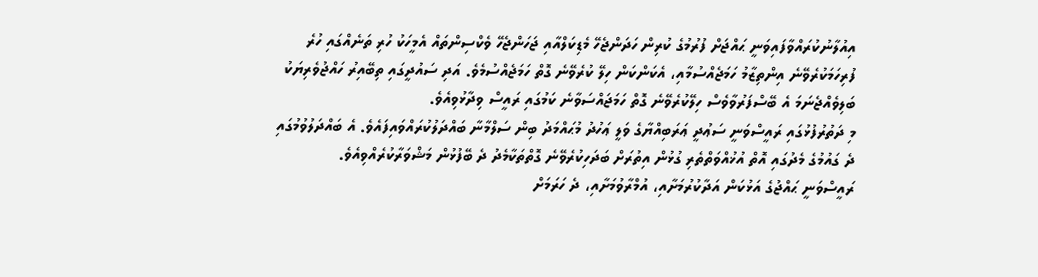އިއުލާނުކުރައްވާފައިވަނީ ޙައްޖަށް ފުރުމުގެ ކުރިން ހަދަންޖެހޭ މެޑިކަލްއާއި ޖަހަންޖެހޭ ވެކްސިންތައް އެމީހަކު ހުރި ތަނެއްގައި ހުރެ ފުރިހަމަކުރެވޭނެ އިންތިޒާމު ހަމަޖެއްސުމާއި، އެކަންކަން ހިލޭ ކުރެވޭނެ ގޮތް ހަމަޖެއްސުމެވެ. އަދި ސައުދީގައި ތިބޭއިރު ހައްޖުވެރިޔަކު ބަލިވެއްޖެނަމަ އެ ބޭސްފަރުވާވެސް ހިލޭކުރެވޭނެ ގޮތް ހަމަޖައްސަވާނެ ކަމުގައި ރައީސް ވިދާޅުވިއެވެ.
މި ދަތުރުފުޅުގައި ރައީސްވަނީ ސަޢުދީ ޢަރަބިއްޔާގެ ވަލީ ޢަހުދު މުޙައްމަދު ބިން ސަލްމާނާ ބައްދަލުކުރައްވައިފައެވެ. އެ ބައްދަލުވުމުގައި ދެ ގައުމުގެ މެދުގައި އޮތް އުޚުއްވަތްތެރި ގުޅުން އިތުރަށް ބަދަހިކުރެވޭނެ ގޮތްތަކާމެދު ދެ ބޭފުޅުން މަޝްވަރާކުރެއްވިއެވެ.
ރައީސްވަނީ ޙައްޖުގެ އަޅުކަން އަދާކުރުމަށާއި، އުމްރާވުމަށާއި، ދެ ހަރަމަށް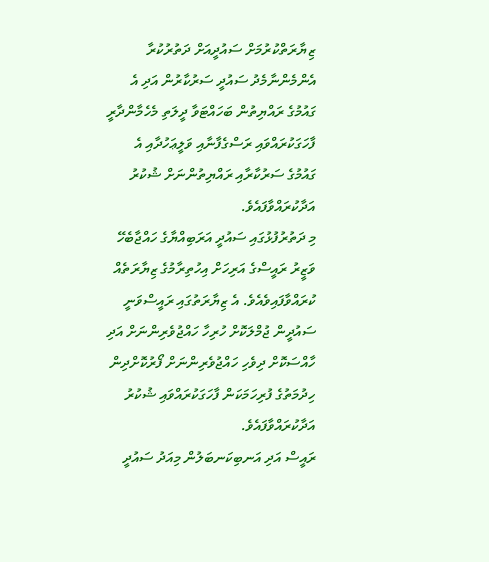ޒިޔާރަތްކުރުމަށް ސައުދީއަށް ދަތުރުކުރާ އެންމެންނާމެދު ސައުދީ ސަރުކާރުން އަދި އެ ގައުމުގެ ރައްޔިތުން ބަހައްޓަވާ ދީލަތި މެހެމާންދާރީ ފާހަގަކުރައްވައި ރަސްގެފާނާއި ވަލީޢަހުދާއި އެ ގައުމުގެ ސަރުކާރާއި ރައްޔިތުންނަށް ޝުކުރު އަދާކުރައްވާފައެވެ.
މި ދަތުރުފުޅުގައި ސައުދީ އަރަބިއްޔާގެ ހައްޖާބެހޭ ވަޒީރު ރައީސްގެ އަރިހަށް އިހުތިރާމުގެ ޒިޔާރަތެއް ކުރައްވާފައިވެއެވެ. އެ ޒިޔާރަތުގައި ރައީސްވަނީ ސައުދީން ޖުމްލަކޮށް ހުރިހާ ހައްޖުވެރިންނަށް އަދި ހާއްސަކޮށް ދިވެހި ހައްޖުވެރިންނަށް ފޯރުކޮށްދިން ހިދުމަތުގެ ފުރިހަމަކަން ފާހަގަކުރައްވައި ޝުކުރު އަދާކުރައްވާފައެވެ.
ރައީސް އަދި އަނބިކަނބަލުން މިއަދު ސައުދީ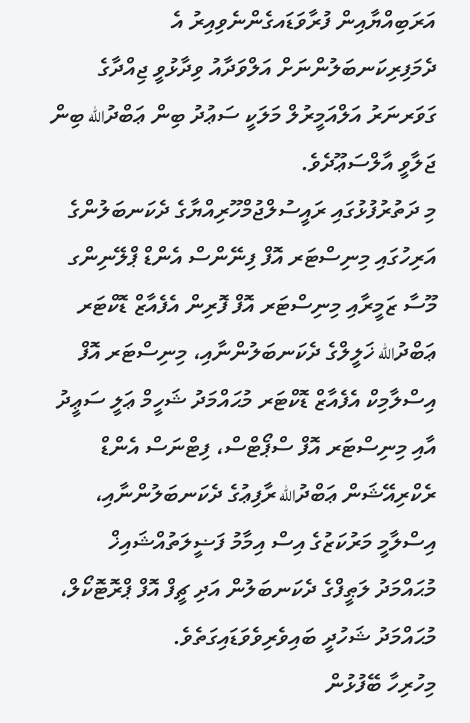އަރަބިއްޔާއިން ފުރާވަޑައގެންނެވިއިރު އެ ދެމަފިރިކަނބަލުންނަށް އަލްވަދާއު ވިދާޅުވީ ޖިއްދާގެ ގަވަރނަރު އަލްއަމީރުލް މަލަކީ ސަޢުދު ބިން ޢަބްދުالله ބިން ޖަލާވީ އާލްސަޢޫދެވެ.
މި ދަތުރުފުޅުގައި ރައީސުލްޖުމްހޫރިއްޔާގެ ދެކަނބަލުންގެ އަރިހުގައި މިނިސްޓަރ އޮފް ފިނޭންސް އެންޑް ޕްލޭނިންގ މޫސާ ޒަމީރާއި މިނިސްޓަރ އޮފް ފޮރިން އެފެއާޒް ޑޮކްޓަރ ޢަބްދުالله ޚަލީލްގެ ދެކަނބަލުންނާއި، މިނިސްޓަރ އޮފް އިސްލާމިކް އެފެއާޒް ޑޮކްޓަރ މުޙައްމަދު ޝަހީމް ޢަލީ ސަޢީދު އާއި މިނިސްޓަރ އޮފް ސްޕޯޓްސް، ފިޓްނަސް އެންޑް ރެކްރިއޭޝަން ޢަބްދުالله ރާފިޢުގެ ދެކަނބަލުންނާއި، އިސްލާމީ މަރުކަޒުގެ އިސް އިމާމު ފަޟީލަތުއްޝައިޚް މުޙައްމަދު ލަޠީފްގެ ދެކަނބަލުން އަދި ޗީފް އޮފް ޕްރޮޓޮކޯލް، މުޙައްމަދު ޝަހުދީ ބައިވެރިވެވަޑައިގަތެވެ.
މިހުރިހާ ބޭފުޅުން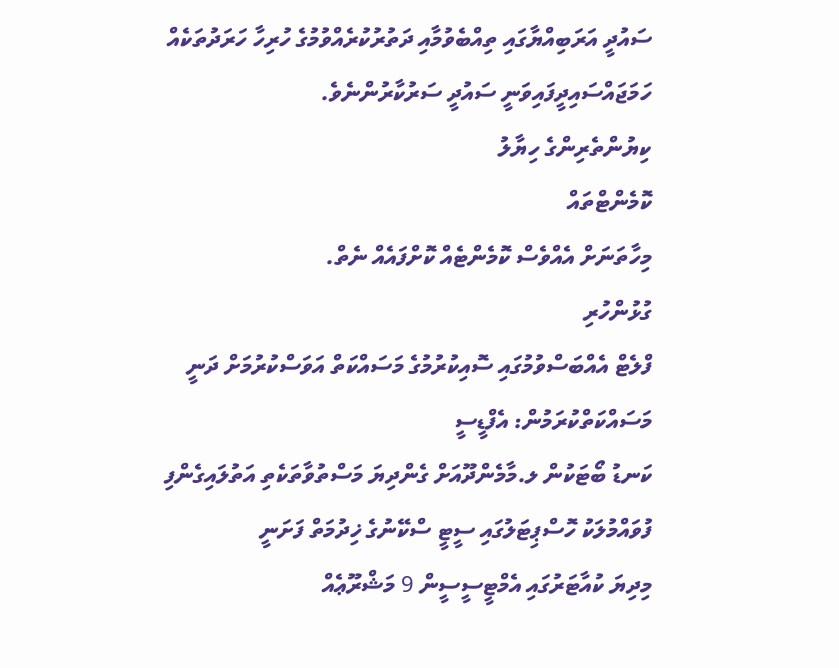ސައުދީ އަރަބިއްޔާގައި ތިއްބެވުމާއި ދަތުރުކުރެއްވުމުގެ ހުރިހާ ހަރަދުތަކެއް ހަމަޖައްސައިދީފައިވަނީ ސައުދީ ސަރުކާރުންނެވެ.
ކިޔުންތެރިންގެ ހިޔާލު
ކޮމެންޓްތައް
މިހާތަނަށް އެއްވެސް ކޮމެންޓެއް ކޮށްފައެއް ނެތް.
ގުޅުންހުރި
ފްލެޓް އެއްބަސްވުމުގައި ސޮއިކުރުމުގެ މަސައްކަތް އަވަސްކުރުމަށް ދަނީ މަސައްކަތްކުރަމުން: އެފްޑީސީ
ކަނޑު ބޯޓަކުން ލ.މާމެންދޫއަށް ގެންދިޔަ މަސްތުވާތަކެތި އަތުލައިގެންފި
ފުވައްމުލަކު ހޮސްޕިޓަލުގައި ސީޓީ ސްކޭނުގެ ޚިދުމަތް ފަށަނީ
މިދިޔަ ކުއާޓަރުގައި އެމްޓީސީސީން 9 މަޝްރޫޢެއް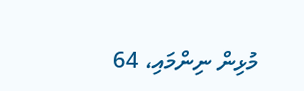މުޅިން ނިންމައި، 64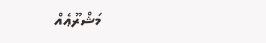މަޝްރޫޢެއް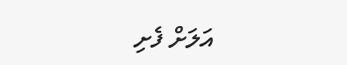އަލަށް ފެށި